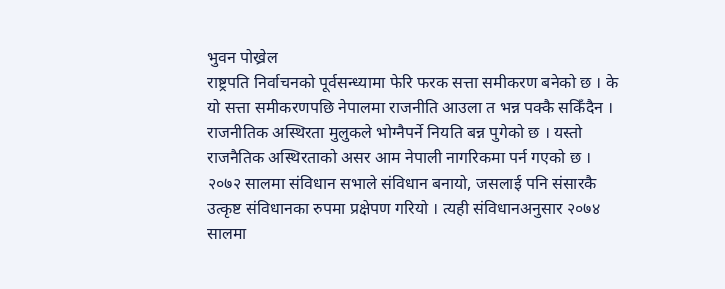भुवन पोख्रेल
राष्ट्रपति निर्वाचनको पूर्वसन्ध्यामा फेरि फरक सत्ता समीकरण बनेको छ । के यो सत्ता समीकरणपछि नेपालमा राजनीति आउला त भन्न पक्कै सकिँदैन । राजनीतिक अस्थिरता मुलुकले भोग्नैपर्ने नियति बन्न पुगेको छ । यस्तो राजनैतिक अस्थिरताको असर आम नेपाली नागरिकमा पर्न गएको छ ।
२०७२ सालमा संविधान सभाले संविधान बनायो, जसलाई पनि संसारकै उत्कृष्ट संविधानका रुपमा प्रक्षेपण गरियो । त्यही संविधानअनुसार २०७४ सालमा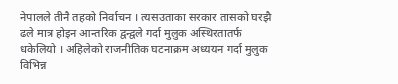नेपालले तीनै तहको निर्वाचन । त्यसउताका सरकार तासको घरझै ढले मात्र होइन आन्तरिक द्वन्द्वले गर्दा मुलुक अस्थिरतातर्फ धकेलियो । अहिलेको राजनीतिक घटनाक्रम अध्ययन गर्दा मुलुक विभिन्न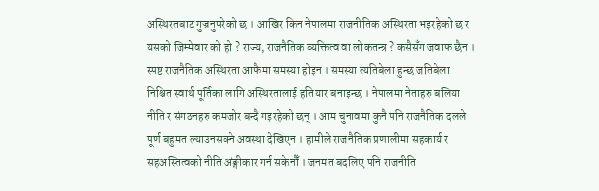अस्थिरतबाट गुज्रनुपरेको छ । आखिर किन नेपालमा राजनीतिक अस्थिरता भइरहेको छ र यसको जिम्मेवार को हो ? राज्य, राजनैतिक व्यक्तित्व वा लोकतन्त्र ? कसैसँग जवाफ छैन ।
स्पष्ट राजनैतिक अस्थिरता आफैमा समस्या होइन । समस्या त्यतिबेला हुन्छ जतिबेला निश्चित स्वार्थ पूर्तिका लागि अस्थिरतालाई हतियार बनाइन्छ । नेपालमा नेताहरु बलिया नीति र संगठनहरु कमजोर बन्दै गइरहेको छन् । आम चुनावमा कुनै पनि राजनैतिक दलले पूर्ण बहुमत ल्याउनसक्ने अवस्था देखिएन । हामीले राजनैतिक प्रणालीमा सहकार्य र सहअस्तित्वको नीति अंङ्गीकार गर्न सकेनौँ । जनमत बदलिए पनि राजनीति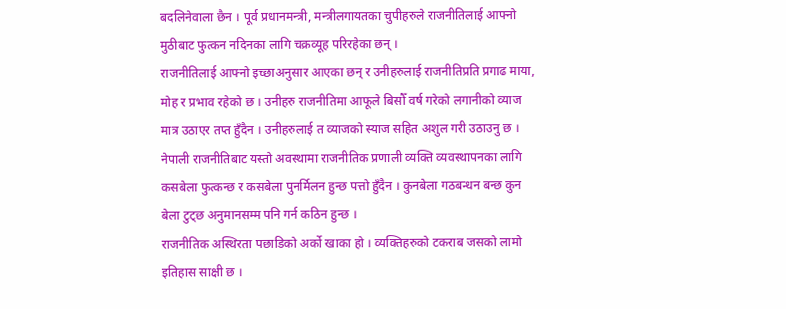बदलिनेवाला छैन । पूर्व प्रधानमन्त्री, मन्त्रीलगायतका चुपीहरुले राजनीतिलाई आफ्नो मुठीबाट फुत्कन नदिनका लागि चक्रव्यूह परिरहेका छन् ।
राजनीतिलाई आफ्नो इच्छाअनुसार आएका छन् र उनीहरुलाई राजनीतिप्रति प्रगाढ माया, मोह र प्रभाव रहेको छ । उनीहरु राजनीतिमा आफूले बिसौँ वर्ष गरेको लगानीको व्याज मात्र उठाएर तप्त हुँदैन । उनीहरुलाई त व्याजको स्याज सहित अशुल गरी उठाउनु छ । नेपाली राजनीतिबाट यस्तो अवस्थामा राजनीतिक प्रणाली व्यक्ति व्यवस्थापनका लागि कसबेला फुत्कन्छ र कसबेला पुनर्मिलन हुन्छ पत्तो हुँदैन । कुनबेला गठबन्धन बन्छ कुन बेला टुट्छ अनुमानसम्म पनि गर्न कठिन हुन्छ ।
राजनीतिक अस्थिरता पछाडिको अर्को खाका हो । व्यक्तिहरुको टकराब जसको लामो इतिहास साक्षी छ ।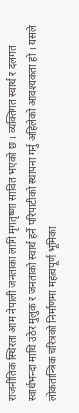राजनीतिक स्थिरता आम नेपाली जनताका लागि मृगतृष्णा सावित भएको छ । व्यक्तिगत स्वार्थ र दलगत स्वार्थभन्दा माथि उठेर मुलुक र जनताको स्वार्थ हर्ने परिपाटीको स्थापना गर्नु अहिलेको आवश्यकता हो । यसले लोकतान्त्रिक चरित्रको निर्माणमा महत्वपूर्ण भूमिका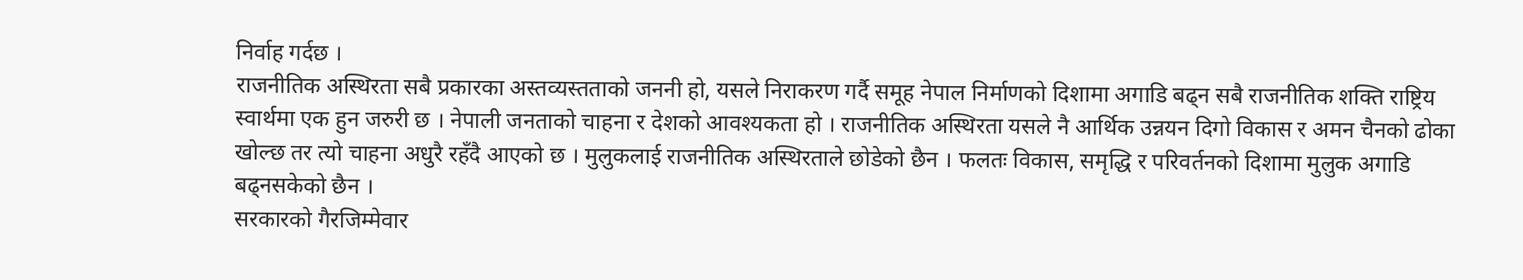निर्वाह गर्दछ ।
राजनीतिक अस्थिरता सबै प्रकारका अस्तव्यस्तताको जननी हो, यसले निराकरण गर्दै समूह नेपाल निर्माणको दिशामा अगाडि बढ्न सबै राजनीतिक शक्ति राष्ट्रिय स्वार्थमा एक हुन जरुरी छ । नेपाली जनताको चाहना र देशको आवश्यकता हो । राजनीतिक अस्थिरता यसले नै आर्थिक उन्नयन दिगो विकास र अमन चैनको ढोका खोल्छ तर त्यो चाहना अधुरै रहँदै आएको छ । मुलुकलाई राजनीतिक अस्थिरताले छोडेको छैन । फलतः विकास, समृद्धि र परिवर्तनको दिशामा मुलुक अगाडि बढ्नसकेको छैन ।
सरकारको गैरजिम्मेवार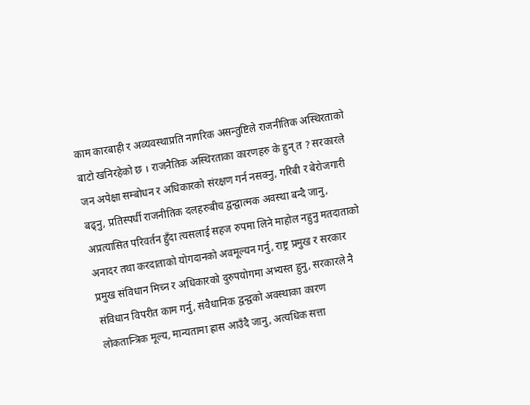काम कारबाही र अव्यवस्थाप्रति नागरिक असन्तुष्टिले राजनीतिक अस्थिरताको बाटो खनिरहेको छ । राजनैतिक अस्थिरताका कारणहरु के हुन् त ? सरकारले जन अपेक्षा सम्बोधन र अधिकारको संरक्षण गर्न नसक्नु, गरिबी र बेरोजगारी बढ्नु, प्रतिस्पर्धी राजनीतिक दलहरुबीच द्वन्द्वात्मक अवस्था बन्दै जानु, अप्रत्यासित परिवर्तन हुँदा त्यसलाई सहज रुपमा लिने माहोल नहुनु मतदाताको अनादर तथा करदाताको योगदानको अवमूल्यन गर्नु, राष्ट्र प्रमुख र सरकार प्रमुख संविधान मिच्न र अधिकारको दुरुपयोगमा अभ्यस्त हुनु, सरकारले नै संविधान विपरीत काम गर्नु, संवैधानिक द्वन्द्वको अवस्थाका कारण लोकतान्त्रिक मूल्य, मान्यतामा ह्रास आउँदै जानु, अत्यधिक सत्ता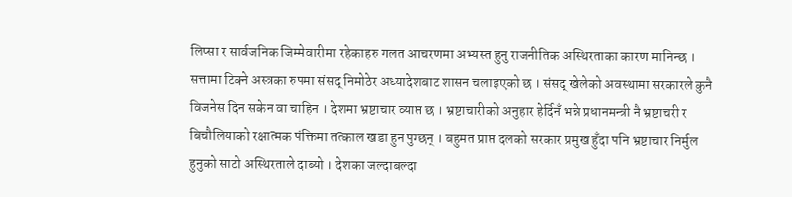लिप्सा र सार्वजनिक जिम्मेवारीमा रहेकाहरु गलत आचरणमा अभ्यस्त हुनु राजनीतिक अस्थिरताका कारण मानिन्छ ।
सत्तामा टिक्ने अस्त्रका रुपमा संसद् निमोठेर अध्यादेशबाट शासन चलाइएको छ । संसद् खेलेको अवस्थामा सरकारले कुनै विजनेस दिन सकेन वा चाहिन । देशमा भ्रष्टाचार व्याप्त छ । भ्रष्टाचारीको अनुहार हेर्दिनँ भन्ने प्रधानमन्त्री नै भ्रष्टाचरी र बिचौलियाको रक्षात्मक पंक्तिमा तत्काल खडा हुन पुग्छन् । बहुमत प्राप्त दलको सरकार प्रमुख हुँदा पनि भ्रष्टाचार निर्मुल हुनुको साटो अस्थिरताले दाब्यो । देशका जल्दाबल्दा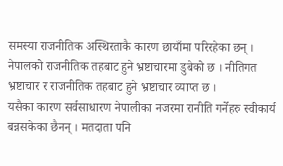समस्या राजनीतिक अस्थिरताकै कारण छायाँमा परिरहेका छन् । नेपालको राजनीतिक तहबाट हुने भ्रष्टाचारमा डुबेको छ । नीतिगत भ्रष्टाचार र राजनीतिक तहबाट हुने भ्रष्टाचार व्याप्त छ ।
यसैका कारण सर्वसाधारण नेपालीका नजरमा रानीति गर्नेहरु स्वीकार्य बन्नसकेका छैनन् । मतदाता पनि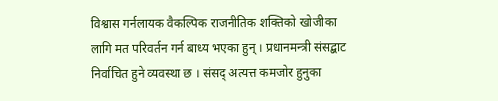विश्वास गर्नलायक वैकल्पिक राजनीतिक शक्तिको खोजीका लागि मत परिवर्तन गर्न बाध्य भएका हुन् । प्रधानमन्त्री संसद्बाट निर्वाचित हुने व्यवस्था छ । संसद् अत्यत्त कमजोर हुनुका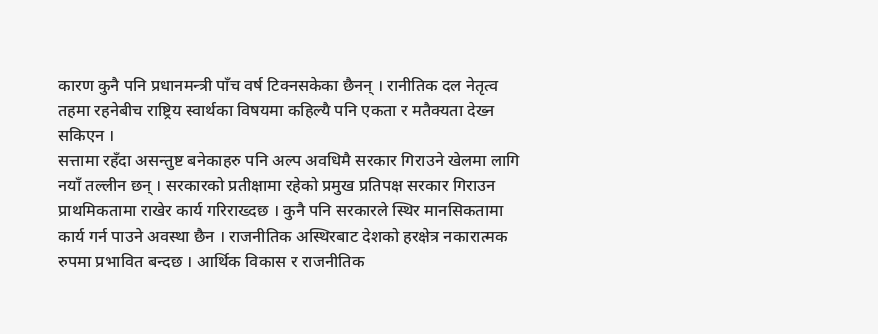कारण कुनै पनि प्रधानमन्त्री पाँच वर्ष टिक्नसकेका छैनन् । रानीतिक दल नेतृत्व तहमा रहनेबीच राष्ट्रिय स्वार्थका विषयमा कहिल्यै पनि एकता र मतैक्यता देख्न सकिएन ।
सत्तामा रहँदा असन्तुष्ट बनेकाहरु पनि अल्प अवधिमै सरकार गिराउने खेलमा लागि नयाँ तल्लीन छन् । सरकारको प्रतीक्षामा रहेको प्रमुख प्रतिपक्ष सरकार गिराउन प्राथमिकतामा राखेर कार्य गरिराख्दछ । कुनै पनि सरकारले स्थिर मानसिकतामा कार्य गर्न पाउने अवस्था छैन । राजनीतिक अस्थिरबाट देशको हरक्षेत्र नकारात्मक रुपमा प्रभावित बन्दछ । आर्थिक विकास र राजनीतिक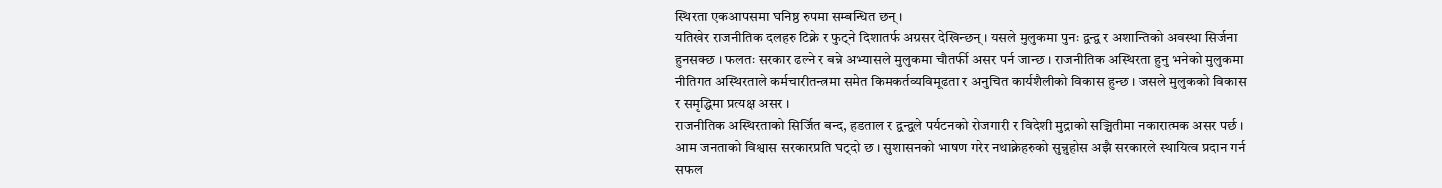स्थिरता एकआपसमा घनिष्ठ रुपमा सम्बन्धित छन् ।
यतिखेर राजनीतिक दलहरु टिक्ने र फुट्ने दिशातर्फ अग्रसर देखिन्छन् । यसले मुलुकमा पुनः द्वन्द्व र अशान्तिको अवस्था सिर्जना हुनसक्छ । फलतः सरकार ढल्ने र बन्ने अभ्यासले मुलुकमा चौतर्फी असर पर्न जान्छ । राजनीतिक अस्थिरता हुनु भनेको मुलुकमा नीतिगत अस्थिरताले कर्मचारीतन्त्रमा समेत किमकर्तव्यविमूढता र अनुचित कार्यशैलीको विकास हुन्छ । जसले मुलुकको विकास र समृद्धिमा प्रत्यक्ष असर ।
राजनीतिक अस्थिरताको सिर्जित बन्द, हडताल र द्वन्द्वले पर्यटनको रोजगारी र विदेशी मुद्राको सञ्चितीमा नकारात्मक असर पर्छ । आम जनताको विश्वास सरकारप्रति घट्दो छ । सुशासनको भाषण गरेर नथाक्नेहरुको सुन्नुहोस अझै सरकारले स्थायित्व प्रदान गर्न सफल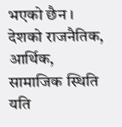भएको छैन । देशको राजनैतिक, आर्थिक, सामाजिक स्थिति यति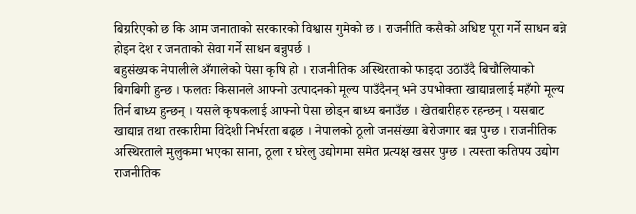बिग्ररिएको छ कि आम जनाताको सरकारको विश्वास गुमेको छ । राजनीति कसैको अधिष्ट पूरा गर्ने साधन बन्ने होइन देश र जनताको सेवा गर्ने साधन बन्नुपर्छ ।
बहुसंख्यक नेपालीले अँगालेको पेसा कृषि हो । राजनीतिक अस्थिरताको फाइदा उठाउँदै बिचौलियाको बिगबिगी हुन्छ । फलतः किसानले आफ्नो उत्पादनको मूल्य पाउँदैनन् भने उपभोक्ता खाद्यान्नलाई महँगो मूल्य तिर्न बाध्य हुन्छन् । यसले कृषकलाई आफ्नो पेसा छोड्न बाध्य बनाउँछ । खेतबारीहरु रहन्छन् । यसबाट खाद्यान्न तथा तरकारीमा विदेशी निर्भरता बढ्छ । नेपालको ठूलो जनसंख्या बेरोजगार बन्न पुग्छ । राजनीतिक अस्थिरताले मुलुकमा भएका साना, ठूला र घरेलु उद्योगमा समेत प्रत्यक्ष खसर पुग्छ । त्यस्ता कतिपय उद्योग राजनीतिक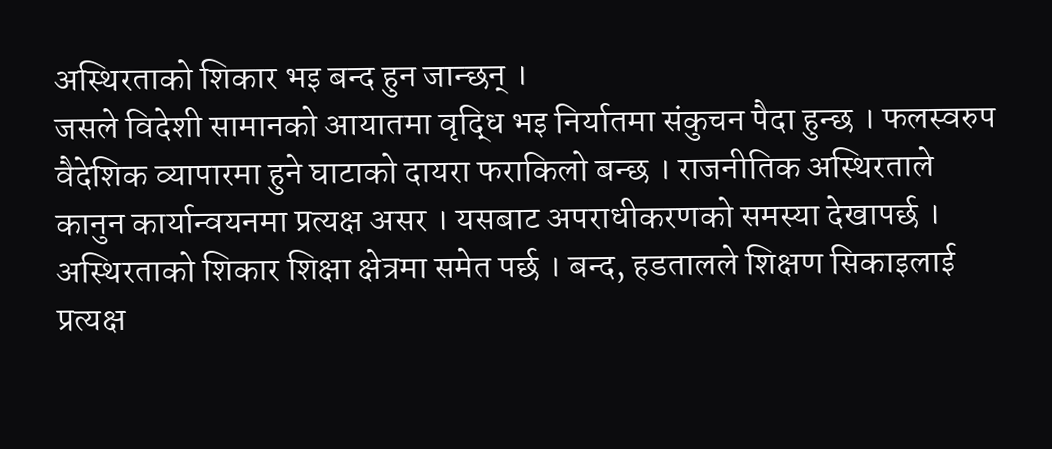अस्थिरताको शिकार भइ बन्द हुन जान्छन् ।
जसले विदेशी सामानको आयातमा वृद्धि भइ निर्यातमा संकुचन पैदा हुन्छ । फलस्वरुप वैदेशिक व्यापारमा हुने घाटाको दायरा फराकिलो बन्छ । राजनीतिक अस्थिरताले कानुन कार्यान्वयनमा प्रत्यक्ष असर । यसबाट अपराधीकरणको समस्या देखापर्छ । अस्थिरताको शिकार शिक्षा क्षेत्रमा समेत पर्छ । बन्द, हडतालले शिक्षण सिकाइलाई प्रत्यक्ष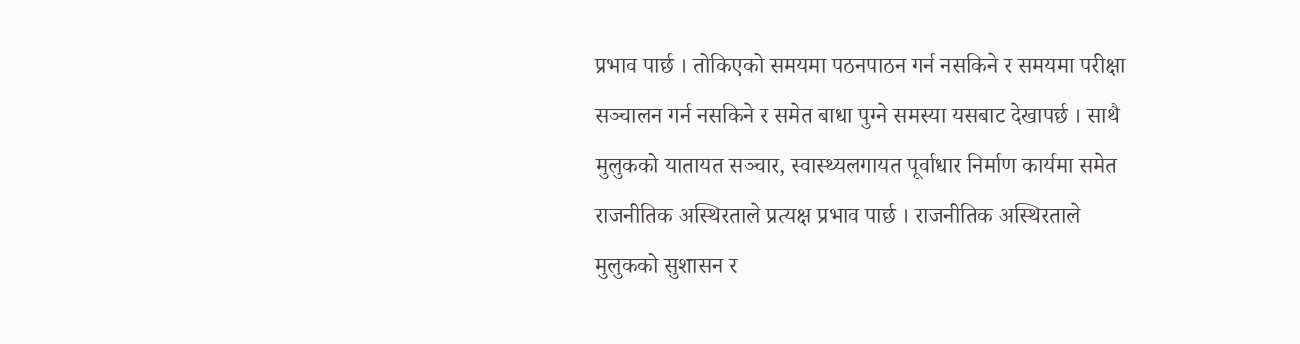प्रभाव पार्छ । तोकिएको समयमा पठनपाठन गर्न नसकिने र समयमा परीक्षा सञ्चालन गर्न नसकिने र समेत बाधा पुग्ने समस्या यसबाट देखापर्छ । साथै मुलुकको यातायत सञ्चार, स्वास्थ्यलगायत पूर्वाधार निर्माण कार्यमा समेत राजनीतिक अस्थिरताले प्रत्यक्ष प्रभाव पार्छ । राजनीतिक अस्थिरताले मुलुकको सुशासन र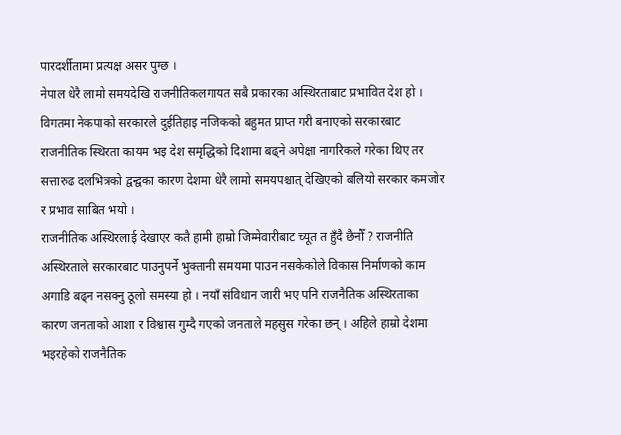पारदर्शीतामा प्रत्यक्ष असर पुग्छ ।
नेपाल धेरै लामो समयदेखि राजनीतिकलगायत सबै प्रकारका अस्थिरताबाट प्रभावित देश हो । विगतमा नेकपाको सरकारले दुईतिहाइ नजिकको बहुमत प्राप्त गरी बनाएको सरकारबाट राजनीतिक स्थिरता कायम भइ देश समृद्धिको दिशामा बढ्ने अपेक्षा नागरिकले गरेका थिए तर सत्तारुढ दलभित्रको द्वन्द्वका कारण देशमा धेरै लामो समयपश्चात् देखिएको बलियो सरकार कमजोर र प्रभाव साबित भयो ।
राजनीतिक अस्थिरलाई देखाएर कतै हामी हाम्रो जिम्मेवारीबाट च्यूत त हुँदै छैनौँ ? राजनीति अस्थिरताले सरकारबाट पाउनुपर्ने भुक्तानी समयमा पाउन नसकेकोले विकास निर्माणको काम अगाडि बढ्न नसक्नु ठूलो समस्या हो । नयाँ संविधान जारी भए पनि राजनैतिक अस्थिरताका कारण जनताको आशा र विश्वास गुम्दै गएको जनताले महसुस गरेका छन् । अहिले हाम्रो देशमा भइरहेको राजनैतिक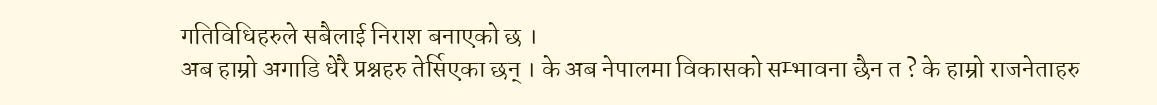गतिविधिहरुले सबैलाई निराश बनाएको छ ।
अब हाम्रो अगाडि धेरै प्रश्नहरु तेर्सिएका छन् । के अब नेपालमा विकासको सम्भावना छैन त ? के हाम्रो राजनेताहरु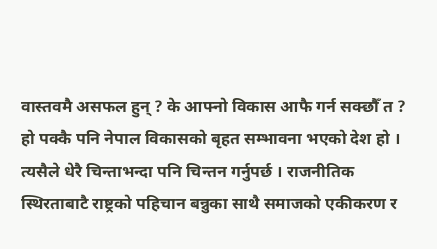वास्तवमै असफल हुन् ? के आफ्नो विकास आफै गर्न सक्छौँ त ? हो पक्कै पनि नेपाल विकासको बृहत सम्भावना भएको देश हो । त्यसैले धेरै चिन्ताभन्दा पनि चिन्तन गर्नुपर्छ । राजनीतिक स्थिरताबाटै राष्ट्रको पहिचान बन्नुका साथै समाजको एकीकरण र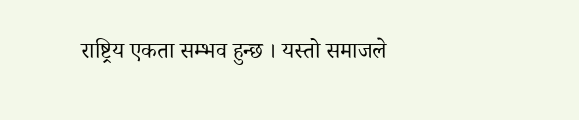राष्ट्रिय एकता सम्भव हुन्छ । यस्तो समाजले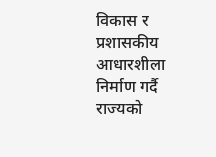विकास र प्रशासकीय आधारशीला निर्माण गर्दै राज्यको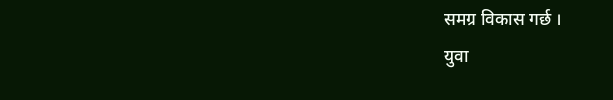समग्र विकास गर्छ ।
युवा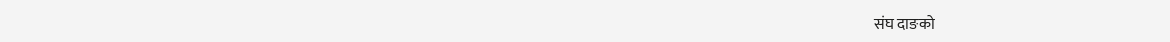संघ दाङको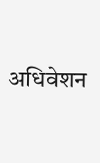अधिवेशन